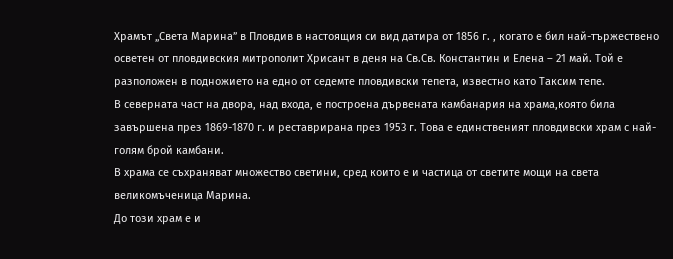Храмът „Света Марина” в Пловдив в настоящия си вид датира от 1856 г. , когато е бил най-тържествено осветен от пловдивския митрополит Хрисант в деня на Св.Св. Константин и Елена – 21 май. Той е разположен в подножието на едно от седемте пловдивски тепета, известно като Таксим тепе.
В северната част на двора, над входа, е построена дървената камбанария на храма,която била завършена през 1869-1870 г. и реставрирана през 1953 г. Това е единственият пловдивски храм с най-голям брой камбани.
В храма се съхраняват множество светини, сред които е и частица от светите мощи на света великомъченица Марина.
До този храм е и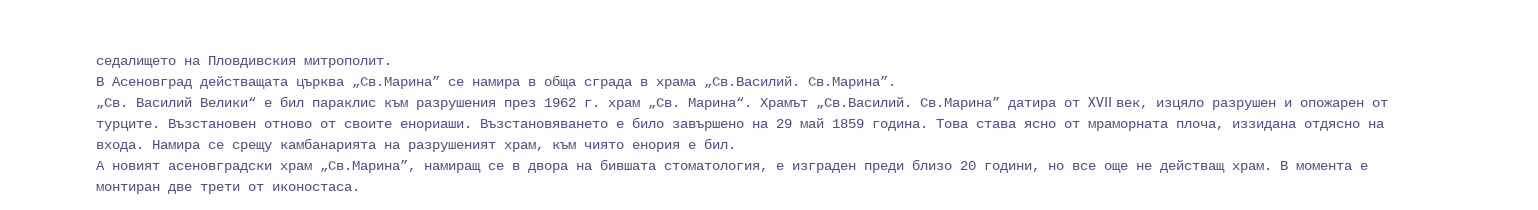седалището на Пловдивския митрополит.
В Асеновград действащата църква „Св.Марина” се намира в обща сграда в храма „Св.Василий. Св.Марина”.
„Св. Василий Велики“ е бил параклис към разрушения през 1962 г. храм „Св. Марина“. Храмът „Св.Василий. Св.Марина” датира от XVII век, изцяло разрушен и опожарен от турците. Възстановен отново от своите енориаши. Възстановяването е било завършено на 29 май 1859 година. Това става ясно от мраморната плоча, иззидана отдясно на входа. Намира се срещу камбанарията на разрушеният храм, към чиято енория е бил.
А новият асеновградски храм „Св.Марина”, намиращ се в двора на бившата стоматология, е изграден преди близо 20 години, но все още не действащ храм. В момента е монтиран две трети от иконостаса.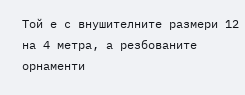Той е с внушителните размери 12 на 4 метра, а резбованите орнаменти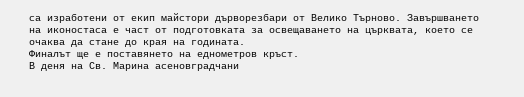са изработени от екип майстори дърворезбари от Велико Търново. Завършването на иконостаса е част от подготовката за освещаването на църквата, което се очаква да стане до края на годината.
Финалът ще е поставянето на еднометров кръст.
В деня на Св. Марина асеновградчани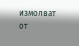измолват от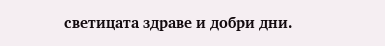светицата здраве и добри дни.